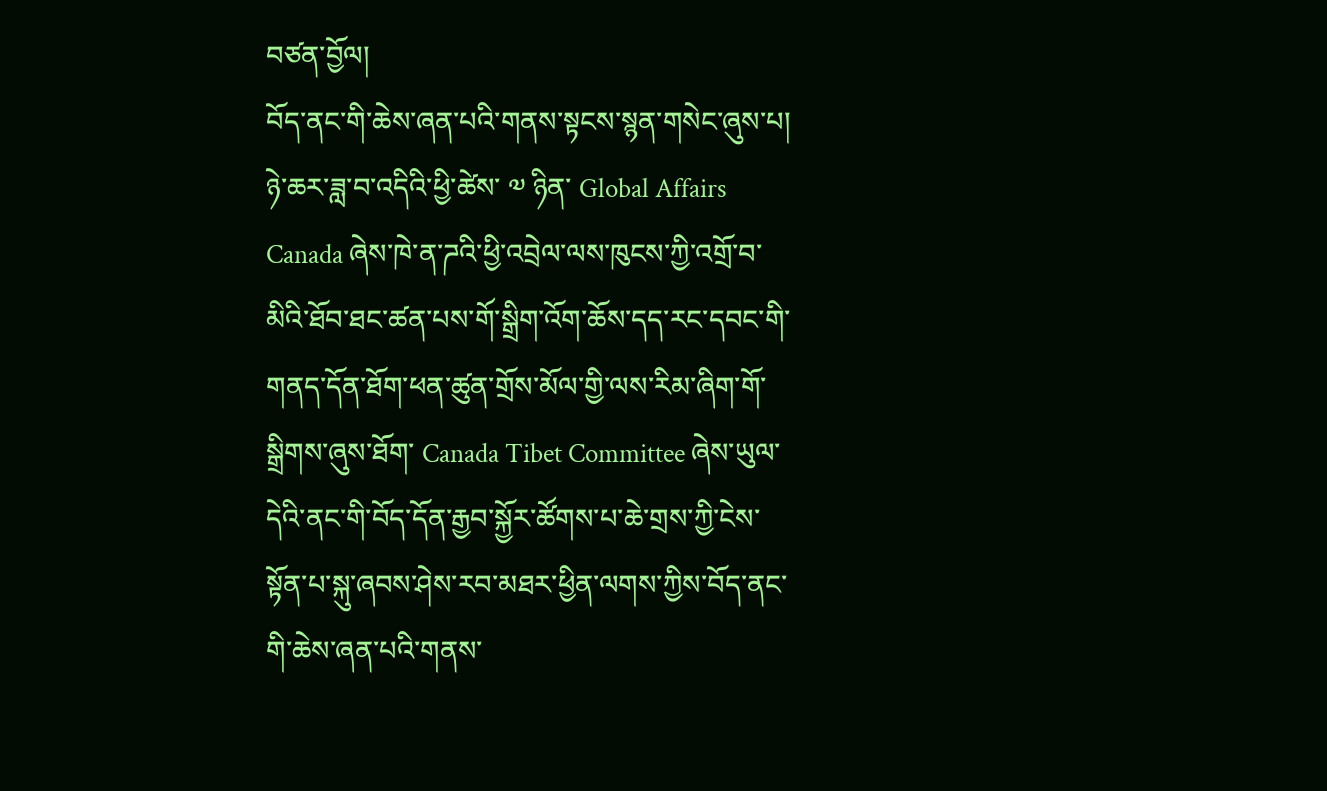བཙན་བྱོལ།
བོད་ནང་གི་ཆེས་ཞན་པའི་གནས་སྟངས་སྙན་གསེང་ཞུས་པ།
ཉེ་ཆར་ཟླ་བ་འདིའི་ཕྱི་ཚེས་ ༧ ཉིན་ Global Affairs Canada ཞེས་ཁེ་ན་ཌའི་ཕྱི་འབྲེལ་ལས་ཁུངས་ཀྱི་འགྲོ་བ་མིའི་ཐོབ་ཐང་ཚན་པས་གོ་སྒྲིག་འོག་ཆོས་དད་རང་དབང་གི་གནད་དོན་ཐོག་ཕན་ཚུན་གྲོས་མོལ་གྱི་ལས་རིམ་ཞིག་གོ་སྒྲིགས་ཞུས་ཐོག་ Canada Tibet Committee ཞེས་ཡུལ་དེའི་ནང་གི་བོད་དོན་རྒྱབ་སྐྱོར་ཚོགས་པ་ཆེ་གྲས་ཀྱི་ངེས་སྟོན་པ་སྐུ་ཞབས་ཤེས་རབ་མཐར་ཕྱིན་ལགས་ཀྱིས་བོད་ནང་གི་ཆེས་ཞན་པའི་གནས་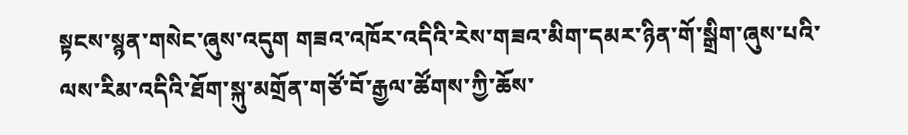སྟངས་སྙན་གསེང་ཞུས་འདུག གཟའ་འཁོར་འདིའི་རེས་གཟའ་མིག་དམར་ཉིན་གོ་སྒྲིག་ཞུས་པའི་ལས་རིམ་འདིའི་ཐོག་སྐུ་མགྲོན་གཙོ་བོ་རྒྱལ་ཚོགས་ཀྱི་ཆོས་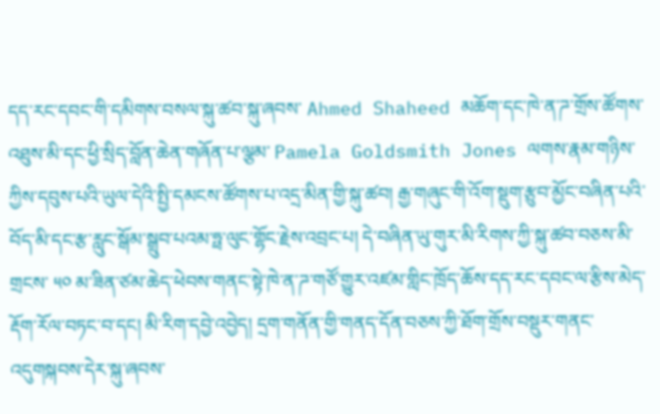དད་རང་དབང་གི་དམིགས་བསལ་སྐུ་ཚབ་སྐུ་ཞབས་ Ahmed Shaheed མཆོག་དང་ཁེ་ན་ཌ་གྲོས་ཚོགས་འཐུས་མི་དང་ཕྱི་སྲིད་བློན་ཆེན་གཞོན་པ་ལྕམ་ Pamela Goldsmith Jones ལགས་རྣམ་གཉིས་ཀྱིས་དབུས་པའི་ཡུལ་དེའི་སྤྱི་དམངས་ཚོགས་པ་འདྲ་མིན་གྱི་སྐུ་ཚབ། རྒྱ་གཞུང་གི་འོག་སྡུག་རྩུབ་མྱོང་བཞིན་པའི་བོད་མི་དང་རྩ་རླུང་སྒོམ་སྒྲུབ་པའམ་ཧྥ་ལུང་གྷོང་རྗེས་འབྲང་པ། དེ་བཞིན་ཡུ་གུར་མི་རིགས་ཀྱི་སྐུ་ཚབ་བཅས་མི་གྲངས་ ༥༠ མ་ཟིན་ཙམ་ཆེད་ཕེབས་གནང་སྟེ་ཁེ་ན་ཌ་གཙོ་གྱུར་འཛམ་གླིང་ཁྲོད་ཆོས་དད་རང་དབང་ལ་རྩིས་མེད་རྡོག་རོལ་བཏང་བ་དང། མི་རིག་དབྱེ་འབྱེད། དྲག་གནོན་གྱི་གནད་དོན་བཅས་ཀྱི་ཐོག་གྲོས་བསྡུར་གནང་འདུགསྐབས་དེར་སྐུ་ཞབས་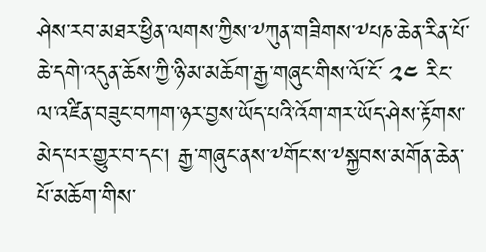ཤེས་རབ་མཐར་ཕྱིན་ལགས་ཀྱིས་༸ཀུན་གཟིགས་༸པཎ་ཆེན་རིན་པོ་ཆེ་དགེ་འདུན་ཆོས་ཀྱི་ཉི་མ་མཆོག་རྒྱ་གཞུང་གིས་ལོ་ངོ་ ༢༤ རིང་ལ་འཛིན་བཟུང་བཀག་ཉར་བྱས་ཡོད་པའི་འོག་གར་ཡོད་ཤེས་རྟོགས་མེད་པར་གྱུར་བ་དང། རྒྱ་གཞུང་ནས་༸གོང་ས་༸སྐྱབས་མགོན་ཆེན་པོ་མཆོག་གིས་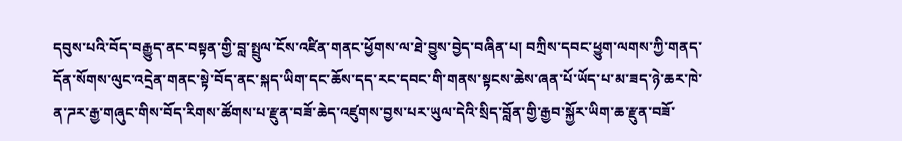དབུས་པའི་བོད་བརྒྱུད་ནང་བསྟན་གྱི་བླ་སྤྲུལ་ངོས་འཛིན་གནང་ཕྱོགས་ལ་ཐེ་བྱུས་བྱེད་བཞིན་པ། བཀྲིས་དབང་ཕྱུག་ལགས་ཀྱི་གནད་དོན་སོགས་ལུང་འདྲེན་གནང་སྟེ་བོད་ནང་སྐད་ཡིག་དང་ཆོས་དད་རང་དབང་གི་གནས་སྟངས་ཆེས་ཞན་པོ་ཡོད་པ་མ་ཟད་ཉེ་ཆར་ཁེ་ན་ཌར་རྒྱ་གཞུང་གིས་བོད་རིགས་ཚོགས་པ་རྫུན་བཟོ་ཆེད་འཛུགས་བྱས་པར་ཡུལ་དེའི་སྲིད་བློན་གྱི་རྒྱབ་སྐྱོར་ཡིག་ཆ་རྫུན་བཟོ་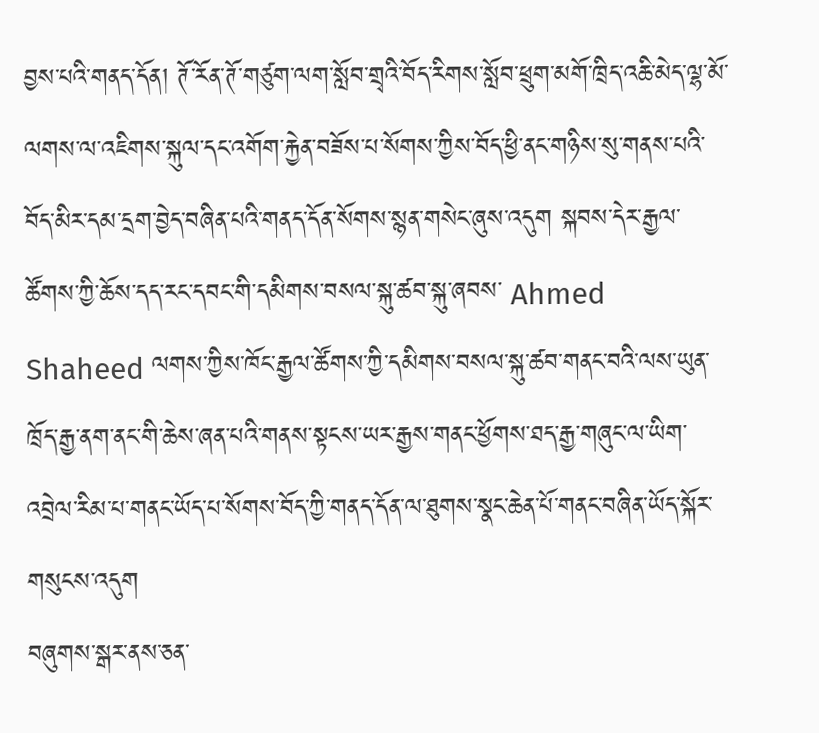བྱས་པའི་གནད་དོན། ཊོ་རོན་ཊོ་གཙུག་ལག་སློབ་གྲྭའི་བོད་རིགས་སློབ་ཕྲུག་མགོ་ཁྲིད་འཆི་མེད་ལྷ་མོ་ལགས་ལ་འཇིགས་སྐུལ་དང་འགོག་རྐྱེན་བཟོས་པ་སོགས་ཀྱིས་བོད་ཕྱི་ནང་གཉིས་སུ་གནས་པའི་བོད་མིར་དམ་དྲག་བྱེད་བཞིན་པའི་གནད་དོན་སོགས་སྙན་གསེང་ཞུས་འདུག སྐབས་དེར་རྒྱལ་ཚོགས་ཀྱི་ཆོས་དད་རང་དབང་གི་དམིགས་བསལ་སྐུ་ཚབ་སྐུ་ཞབས་ Ahmed Shaheed ལགས་ཀྱིས་ཁོང་རྒྱལ་ཚོགས་ཀྱི་དམིགས་བསལ་སྐུ་ཚབ་གནང་བའི་ལས་ཡུན་ཁྲོད་རྒྱ་ནག་ནང་གི་ཆེས་ཞན་པའི་གནས་སྟངས་ཡར་རྒྱས་གནང་ཕྱོགས་ཐད་རྒྱ་གཞུང་ལ་ཡིག་འབྲེལ་རིམ་པ་གནང་ཡོད་པ་སོགས་བོད་ཀྱི་གནད་དོན་ལ་ཐུགས་སྣང་ཆེན་པོ་གནང་བཞིན་ཡོད་སྐོར་གསུངས་འདུག
བཞུགས་སྒར་ནས་ཅན་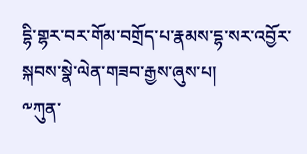དྷི་གྷར་བར་གོམ་བགྲོད་པ་རྣམས་དྷ་སར་འབྱོར་སྐབས་སྣེ་ལེན་གཟབ་རྒྱས་ཞུས་པ།
༸ཀུན་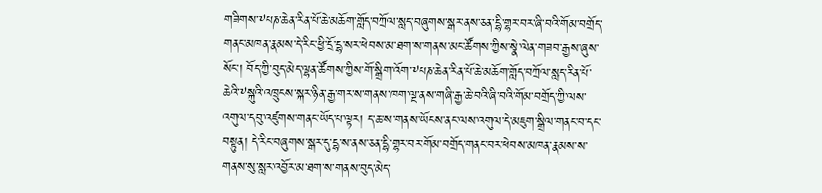གཟིགས་༸པཎ་ཆེན་རིན་པོ་ཆེ་མཆོག་གློད་བཀྲོལ་སླད་བཞུགས་སྒར་ནས་ཅན་དྷི་གྷར་བར་ཞི་བའི་གོམ་བགྲོད་གནང་མཁན་རྣམས་དེ་རིང་ཕྱི་དྲོ་དྷ་སར་ཕེབས་མ་ཐག་ས་གནས་མང་ཚོགས་ཀྱིས་སྣེ་ལེན་གཟབ་རྒྱས་ཞུས་སོང་། བོད་ཀྱི་བུད་མེད་ལྷན་ཚོགས་ཀྱིས་གོ་སྒྲིག་འོག་༸པཎ་ཆེན་རིན་པོ་ཆེ་མཆོག་གློད་བཀྲོལ་སླད་རིན་པོ་ཆེའི་༸སྐུའི་འཁྲུངས་སྐར་ཉིན་རྒྱ་གར་ས་གནས་ཁག་ལྔ་ནས་གཞི་རྒྱ་ཆེ་བའི་ཞི་བའི་གོམ་བགྲོད་ཀྱི་ལས་འགུལ་དབུ་འཛུགས་གནང་ཡོད་པ་ལྟར། ད་ཆ་ས་གནས་ཡོངས་ནང་ལས་འགུལ་དེ་མཇུག་སྒྲིལ་གནང་བ་དང་བསྟུན། དེ་རིང་བཞུགས་སྒར་དུ་དྷ་ས་ནས་ཅན་དྷི་གྷར་བར་གོམ་བགྲོད་གནང་བར་ཕེབས་མཁན་རྣམས་ས་གནས་སུ་སླར་འབྱོར་མ་ཐག་ས་གནས་བུད་མེད་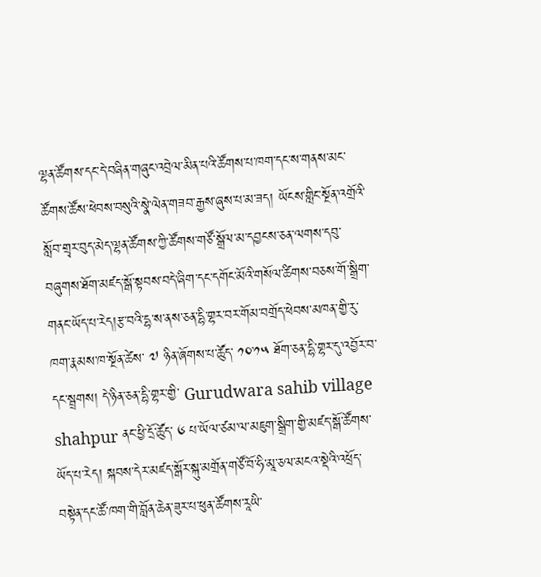ལྷན་ཚོགས་དང་དེ་བཞིན་གཞུང་འབྲེལ་མིན་པའི་ཚོགས་པ་ཁག་དང་ས་གནས་མང་ཚོགས་ཚོས་ཕེབས་བསུའི་སྣེ་ལེན་གཟབ་རྒྱས་ཞུས་པ་མ་ཟད། ཡོངས་གླིང་སྔོན་འགྲོའི་སློབ་གྲྭར་བུད་མེད་ལྷན་ཚོགས་ཀྱི་ཚོགས་གཙོ་སྒྲོལ་མ་དབྱངས་ཅན་ལགས་དབུ་བཞུགས་ཐོག་མཛད་སྒོ་སྟབས་བདེ་ཞིག་དང་དགོང་མོའི་གསོལ་ཚིགས་བཅས་གོ་སྒྲིག་གནང་ཡོད་པ་རེད།རྩ་བའི་དྷ་ས་ནས་ཅན་དྷི་གྷར་བར་གོམ་བགྲོད་ཕེབས་མཁན་གྱི་རུ་ཁག་རྣམས་ཁ་སྔོན་ཚེས་ ༧ ཉིན་ཞོགས་པ་ཚོུད་ ༡༠་༡༥ ཐོག་ཅན་དྷི་གྷར་དུ་འབྱོར་བ་དང་སྦྲགས། དེ་ཉིན་ཅན་དྷི་གྷར་གྱི་ Gurudwara sahib village shahpur ནང་ཕྱི་དྲོ་ཚོུད་ ༦ པ་ཡོལ་ཙམ་ལ་མཇུག་སྒྲིག་གྱི་མཛད་སྒོ་ཚོགས་ཡོད་པ་རེད། སྐབས་དེར་མཛད་སྒོར་སྐུ་མགྲོན་གཙོ་བོ་ཧི་མཱ་ཅལ་མངའ་སྡེའི་འཕྲོད་བསྟེན་དང་ཚོ་ཁག་གི་བློན་ཆེན་ཟུར་པ་ཕུན་ཚོགས་རཱཡི་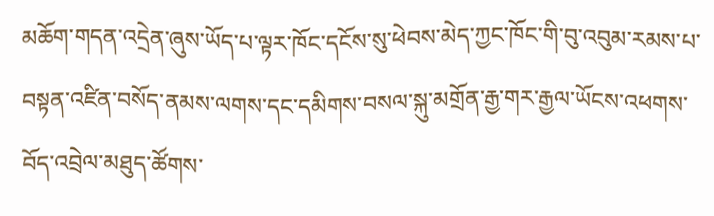མཆོག་གདན་འདྲེན་ཞུས་ཡོད་པ་ལྟར་ཁོང་དངོས་སུ་ཕེབས་མེད་ཀྱང་ཁོང་གི་བུ་འབུམ་རམས་པ་བསྟན་འཛིན་བསོད་ནམས་ལགས་དང་དམིགས་བསལ་སྐུ་མགྲོན་རྒྱ་གར་རྒྱལ་ཡོངས་འཕགས་བོད་འབྲེལ་མཐུད་ཚོགས་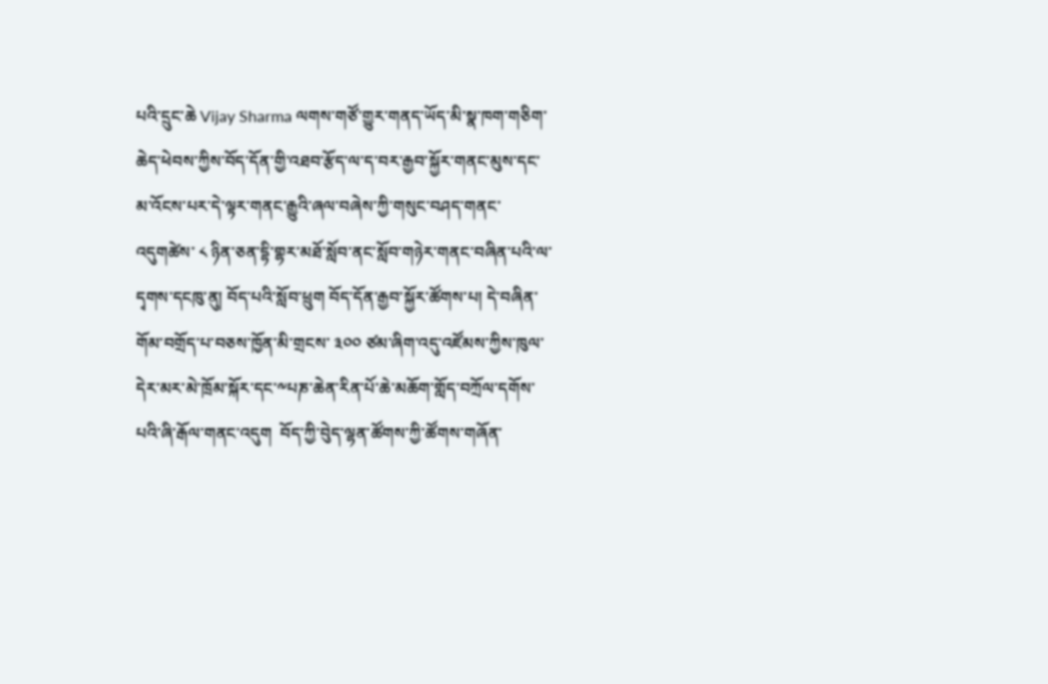པའི་དྲུང་ཆེ Vijay Sharma ལགས་གཙོ་གྱུར་གནད་ཡོད་མི་སྣ་ཁག་གཅིག་ཆེད་ཕེབས་ཀྱིས་བོད་དོན་གྱི་འཐབ་རྩོད་ལ་ད་བར་རྒྱབ་སྐྱོར་གནང་མུས་དང་མ་འོངས་པར་དེ་ལྟར་གནང་རྒྱུའི་ཞལ་བཞེས་ཀྱི་གསུང་བཤད་གནང་འདུགཚེས་ ༨ ཉིན་ཅན་དྷི་གྷར་མཐོ་སློབ་ནང་སློབ་གཉེར་གནང་བཞིན་པའི་ལ་དྭགས་དངཁུ་ནུ། བོད་པའི་སློབ་ཕྲུག བོད་དོན་རྒྱབ་སྐྱོར་ཚོགས་པ། དེ་བཞིན་གོམ་བགྲོད་པ་བཅས་ཁྱོན་མི་གྲངས་ ༣༠༠ ཙམ་ཞིག་འདུ་འཛོམས་ཀྱིས་ཁུལ་དེར་མར་མེ་ཁྲོམ་སྐོར་དང་༸པཎ་ཆེན་རིན་པོ་ཆེ་མཆོག་གློད་བཀྲོལ་དགོས་པའི་ཞི་རྒོལ་གནང་འདུག  བོད་ཀྱི་བེུད་ལྷན་ཚོགས་ཀྱི་ཚོགས་གཞོན་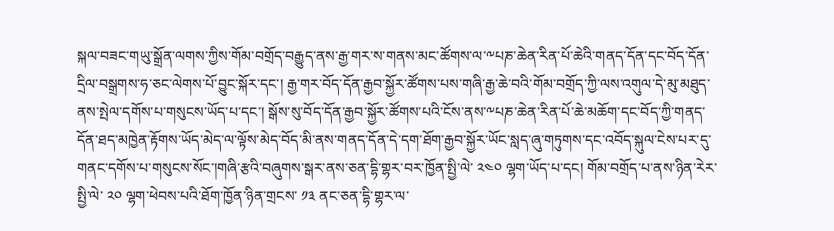སྐལ་བཟང་གཡུ་སྒྲོན་ལགས་ཀྱིས་གོམ་བགྲོད་བརྒྱུད་ནས་རྒྱ་གར་ས་གནས་མང་ཚོགས་ལ་༸པཎ་ཆེན་རིན་པོ་ཆེའི་གནད་དོན་དང་བོད་དོན་དྲིལ་བསྒྲགས་ཧ་ཅང་ལེགས་པོ་བྱུང་སྐོར་དང་། རྒྱ་གར་བོད་དོན་རྒྱབ་སྐྱོར་ཚོགས་པས་གཞི་རྒྱ་ཆེ་བའི་གོམ་བགྲོད་ཀྱི་ལས་འགུལ་དེ་མུ་མཐུད་ནས་སྤེལ་དགོས་པ་གསུངས་ཡོད་པ་དང་། སྒོས་སུ་བོད་དོན་རྒྱབ་སྐྱོར་ཚོགས་པའི་ངོས་ནས་༸པཎ་ཆེན་རིན་པོ་ཆེ་མཆོག་དང་བོད་ཀྱི་གནད་དོན་ཐད་མཁྱེན་རྟོགས་ཡོད་མེད་ལ་ལྟོས་མེད་བོད་མི་ནས་གནད་དོན་དེ་དག་ཐོག་རྒྱབ་སྐྱོར་ཡོང་སླད་ཞུ་གཏུགས་དང་འབོད་སྐུལ་ངེས་པར་དུ་གནང་དགོས་པ་གསུངས་སོང་།གཞི་རྩའི་བཞུགས་སྒར་ནས་ཅན་དྷི་གྷར་བར་ཁྱོན་སྤྱི་ལེ་ ༢༤༠ ལྷག་ཡོད་པ་དང། གོམ་བགྲོད་པ་ནས་ཉིན་རེར་སྤྱི་ལེ་ ༢༠ ལྷག་ཕེབས་པའི་ཐོག་ཁྱོན་ཉིན་གྲངས་ ༡༣ ནང་ཅན་དྷི་གྷར་ལ་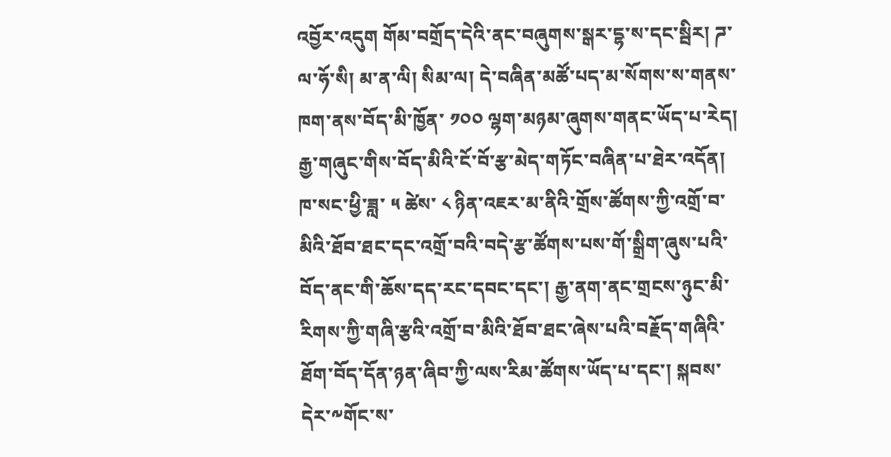འབྱོར་འདུག གོམ་བགྲོད་དེའི་ནང་བཞུགས་སྒར་དྷ་ས་དང་སྦིར། ཌ་ལ་ཧོ་སི། མ་ན་ལི། སིམ་ལ། དེ་བཞིན་མཚོ་པད་མ་སོགས་ས་གནས་ཁག་ནས་བོད་མི་ཁྱོན་ ༡༠༠ ལྷག་མཉམ་ཞུགས་གནང་ཡོད་པ་རེད།
རྒྱ་གཞུང་གིས་བོད་མིའི་ངོ་བོ་རྩ་མེད་གཏོང་བཞིན་པ་ཐེར་འདོན།
ཁ་སང་ཕྱི་ཟླ་ ༥ ཚེས་ ༨ ཉིན་འཇར་མ་ནིའི་གྲོས་ཚོགས་ཀྱི་འགྲོ་བ་མིའི་ཐོབ་ཐང་དང་འགྲོ་བའི་བདེ་རྩ་ཚོགས་པས་གོ་སྒྲིག་ཞུས་པའི་བོད་ནང་གི་ཆོས་དད་རང་དབང་དང་། རྒྱ་ནག་ནང་གྲངས་ཉུང་མི་རིགས་ཀྱི་གཞི་རྩའི་འགྲོ་བ་མིའི་ཐོབ་ཐང་ཞེས་པའི་བརྗོད་གཞིའི་ཐོག་བོད་དོན་ཉན་ཞིབ་ཀྱི་ལས་རིམ་ཚོགས་ཡོད་པ་དང་། སྐབས་དེར་༸གོང་ས་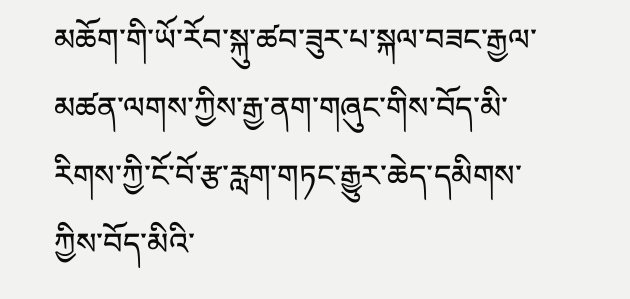མཆོག་གི་ཡོ་རོབ་སྐུ་ཚབ་ཟུར་པ་སྐལ་བཟང་རྒྱལ་མཚན་ལགས་ཀྱིས་རྒྱ་ནག་གཞུང་གིས་བོད་མི་རིགས་ཀྱི་ངོ་བོ་རྩ་རླག་གཏང་རྒྱུར་ཆེད་དམིགས་ཀྱིས་བོད་མིའི་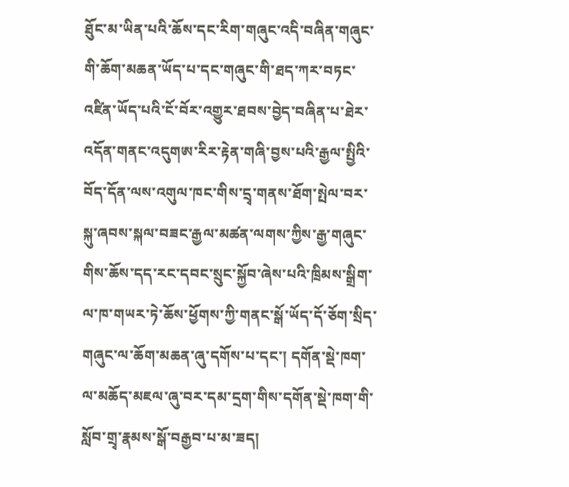ཐོུང་མ་ཡིན་པའི་ཆོས་དང་རིག་གཞུང་འདི་བཞིན་གཞུང་གི་ཆོག་མཆན་ཡོད་པ་དང་གཞུང་གི་ཐད་ཀར་བཏང་འཛིན་ཡོད་པའི་ངོ་བོར་འགྱུར་ཐབས་བྱེད་བཞིན་པ་ཐེར་འདོན་གནང་འདུགཨ་རིར་རྟེན་གཞི་བྱས་པའི་རྒྱལ་སྤྱིའི་བོད་དོན་ལས་འགུལ་ཁང་གིས་དྲྭ་གནས་ཐོག་སྤེལ་བར་སྐུ་ཞབས་སྐལ་བཟང་རྒྱལ་མཚན་ལགས་ཀྱིས་རྒྱ་གཞུང་གིས་ཆོས་དད་རང་དབང་སྲུང་སྐྱོབ་ཞེས་པའི་ཁྲིམས་སྒྲིག་ལ་ཁ་གཡར་ཏེ་ཆོས་ཕྱོགས་ཀྱི་གནང་སྒོ་ཡོད་དོ་ཅོག་སྲིད་གཞུང་ལ་ཆོག་མཆན་ཞུ་དགོས་པ་དང་། དགོན་སྡེ་ཁག་ལ་མཆོད་མཇལ་ཞུ་བར་དམ་དྲག་གིས་དགོན་སྡེ་ཁག་གི་སློབ་གྲྭ་རྣམས་སྒོ་བརྒྱབ་པ་མ་ཟད།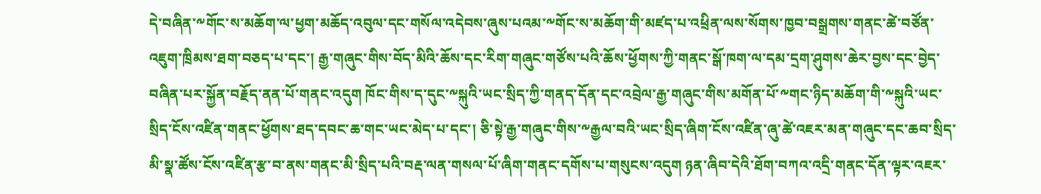དེ་བཞིན་༸གོང་ས་མཆོག་ལ་ཕྱག་མཆོད་འབུལ་དང་གསོལ་འདེབས་ཞུས་པའམ་༸གོང་ས་མཆོག་གི་མཛད་པ་འཕྲིན་ལས་སོགས་ཁྱབ་བསྒྲགས་གནང་ཚེ་བཙོན་འཇུག་ཁྲིམས་ཐག་བཅད་པ་དང་། རྒྱ་གཞུང་གིས་བོད་མིའི་ཆོས་དང་རིག་གཞུང་གཙོས་པའི་ཆོས་ཕྱོགས་ཀྱི་གནང་སྒོ་ཁག་ལ་དམ་དྲག་ཤུགས་ཆེར་བྱས་དང་བྱེད་བཞིན་པར་སྐྱོན་བརྗོད་ནན་པོ་གནང་འདུག ཁོང་གིས་ད་དུང་༸སྐུའི་ཡང་སྲིད་ཀྱི་གནད་དོན་དང་འབྲེལ་རྒྱ་གཞུང་གིས་མགོན་པོ་༸གང་ཉིད་མཆོག་གི་༸སྐུའི་ཡང་སྲིད་ངོས་འཛིན་གནང་ཕྱོགས་ཐད་དབང་ཆ་གང་ཡང་མེད་པ་དང་། ཅི་སྟེ་རྒྱ་གཞུང་གིས་༸རྒྱལ་བའི་ཡང་སྲིད་ཞིག་ངོས་འཛིན་ཞུ་ཚེ་འཇར་མན་གཞུང་དང་ཆབ་སྲིད་མི་སྣ་ཚོས་ངོས་འཛིན་རྩ་བ་ནས་གནང་མི་སྲིད་པའི་བརྡ་ལན་གསལ་པོ་ཞིག་གནང་དགོས་པ་གསུངས་འདུག ཉན་ཞིབ་དེའི་ཐོག་བཀའ་འདྲི་གནང་དོན་ལྟར་འཇར་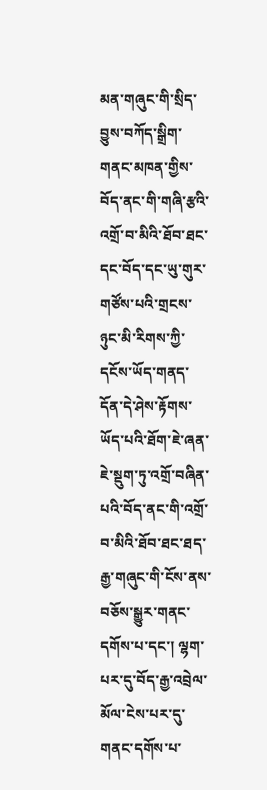མན་གཞུང་གི་སྲིད་བྱུས་བཀོད་སྒྲིག་གནང་མཁན་གྱིས་བོད་ནང་གི་གཞི་རྩའི་འགྲོ་བ་མིའི་ཐོབ་ཐང་དང་བོད་དང་ཡུ་གུར་གཙོས་པའི་གྲངས་ཉུང་མི་རིགས་ཀྱི་དངོས་ཡོད་གནད་དོན་དེ་ཤེས་རྟོགས་ཡོད་པའི་ཐོག་ཇེ་ཞན་ཇེ་སྡུག་ཏུ་འགྲོ་བཞིན་པའི་བོད་ནང་གི་འགྲོ་བ་མིའི་ཐོབ་ཐང་ཐད་རྒྱ་གཞུང་གི་ངོས་ནས་བཅོས་སྒྱུར་གནང་དགོས་པ་དང་། ལྷག་པར་དུ་བོད་རྒྱ་འབྲེལ་མོལ་ངེས་པར་དུ་གནང་དགོས་པ་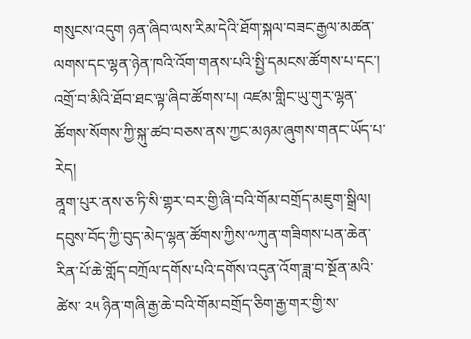གསུངས་འདུག ཉན་ཞིབ་ལས་རིམ་དེའི་ཐོག་སྐལ་བཟང་རྒྱལ་མཚན་ལགས་དང་ལྷན་ཉེན་ཁའི་འོག་གནས་པའི་སྤྱི་དམངས་ཚོགས་པ་དང་། འགྲོ་བ་མིའི་ཐོབ་ཐང་ལྟ་ཞིབ་ཚོགས་པ། འཛམ་གླིང་ཡུ་གུར་ལྷན་ཚོགས་སོགས་ཀྱི་སྐུ་ཚབ་བཅས་ནས་ཀྱང་མཉམ་ཞུགས་གནང་ཡོད་པ་རེད།
ནཱག་པུར་ནས་ཅ་ཏི་སི་གྷར་བར་གྱི་ཞི་བའི་གོམ་བགྲོད་མཇུག་སྒྲིལ།
དབུས་བོད་ཀྱི་བུད་མེད་ལྷན་ཚོགས་ཀྱིས་༸ཀུན་གཟིགས་པན་ཆེན་རིན་པོ་ཆེ་གློད་བཀྲོལ་དགོས་པའི་དགོས་འདུན་འོག་ཟླ་བ་སྔོན་མའི་ཚེས་ ༢༥ ཉིན་གཞི་རྒྱ་ཆེ་བའི་གོམ་བགྲོད་ཅིག་རྒྱ་གར་གྱི་ས་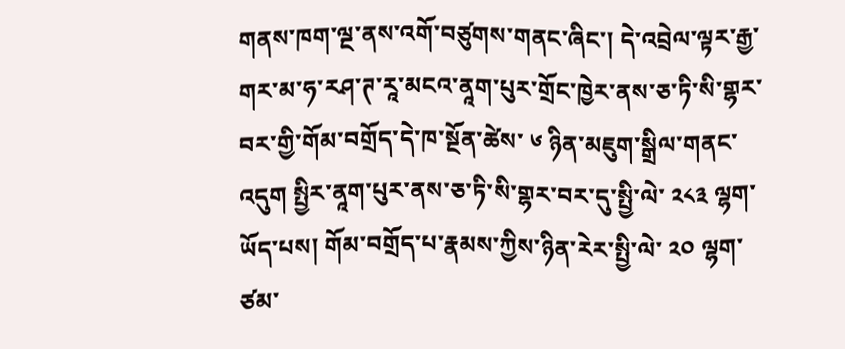གནས་ཁག་ལྔ་ནས་འགོ་བཙུགས་གནང་ཞིང་། དེ་འབྲེལ་ལྟར་རྒྱ་གར་མ་ཧ་རཤ་ཊ་རཱ་མངའ་ནཱག་པུར་གྲོང་ཁྱེར་ནས་ཅ་ཏི་སི་གྷར་བར་གྱི་གོམ་བགྲོད་དེ་ཁ་སྔོན་ཚེས་ ༦ ཉིན་མཇུག་སྒྲིལ་གནང་འདུག སྤྱིར་ནཱག་པུར་ནས་ཅ་ཏི་སི་གྷར་བར་དུ་སྤྱི་ལེ་ ༢༨༣ ལྷག་ཡོད་པས། གོམ་བགྲོད་པ་རྣམས་ཀྱིས་ཉིན་རེར་སྤྱི་ལེ་ ༢༠ ལྷག་ཙམ་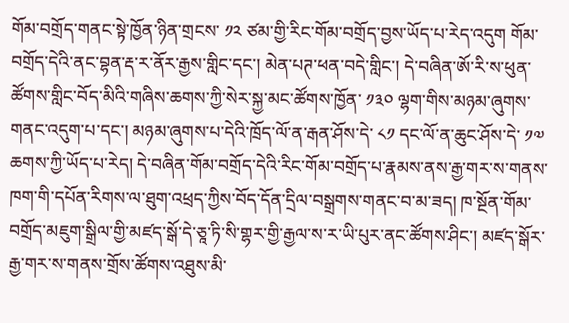གོམ་བགྲོད་གནང་སྟེ་ཁྱོན་ཉིན་གྲངས་ ༡༢ ཙམ་གྱི་རིང་གོམ་བགྲོད་བྱས་ཡོད་པ་རེད་འདུག གོམ་བགྲོད་དེའི་ནང་བྷན་རྡ་ར་ནོར་རྒྱས་གླིང་དང་། མེན་པཊ་ཕན་བདེ་གླིང་། དེ་བཞིན་ཨོ་རི་ས་ཕུན་ཚོགས་གླིང་བོད་མིའི་གཞིས་ཆགས་ཀྱི་སེར་སྐྱ་མང་ཚོགས་ཁྱོན་ ༡༣༠ ལྷག་གིས་མཉམ་ཞུགས་གནང་འདུག་པ་དང་། མཉམ་ཞུགས་པ་དེའི་ཁྲོད་ལོ་ན་རྒན་ཤོས་དེ་ ༨༡ དང་ལོ་ན་ཆུང་ཤོས་དེ་ ༡༧ ཆགས་ཀྱི་ཡོད་པ་རེད། དེ་བཞིན་གོམ་བགྲོད་དེའི་རིང་གོམ་བགྲོད་པ་རྣམས་ནས་རྒྱ་གར་ས་གནས་ཁག་གི་དཔོན་རིགས་ལ་ཐུག་འཕྲད་ཀྱིས་བོད་དོན་དྲིལ་བསྒྲགས་གནང་བ་མ་ཟད། ཁ་སྔོན་གོམ་བགྲོད་མཇུག་སྒྲིལ་གྱི་མཛད་སྒོ་དེ་ཅཱ་ཏི་སི་གྷར་གྱི་རྒྱལ་ས་ར་ཡི་པུར་ནང་ཚོགས་ཤིང་། མཛད་སྒོར་རྒྱ་གར་ས་གནས་གྲོས་ཚོགས་འཐུས་མི་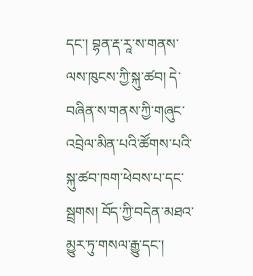དང་། བྷན་རྡ་རཱ་ས་གནས་ལས་ཁུངས་ཀྱི་སྐུ་ཚབ། དེ་བཞིན་ས་གནས་ཀྱི་གཞུང་འབྲེལ་མིན་པའི་ཚོགས་པའི་སྐུ་ཚབ་ཁག་ཕེབས་པ་དང་སྦྲགས། བོད་ཀྱི་བདེན་མཐའ་མྱུར་ཏུ་གསལ་རྒྱུ་དང་།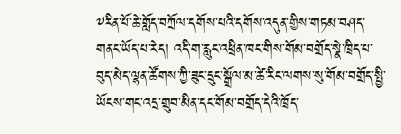༸རིན་པོ་ཆེ་གློད་བཀྲོལ་དགོས་པའི་དགོས་འདུན་གྱིས་གཏམ་བཤད་གནང་ཡོད་པ་རེད། འདི་ག་རླུང་འཕྲིན་ཁང་གིས་གོམ་བགྲོད་སྣེ་ཁྲིད་པ་བུད་མེད་ལྷན་ཚོགས་ཀྱི་ཟུང་དྲུང་སྒྲོལ་མ་ཚེ་རིང་ལགས་སུ་གོམ་བགྲོད་སྤྱི་ཡོངས་གང་འདྲ་གྲུབ་མིན་དང་གོམ་བགྲོད་དེའི་ཁྲོད་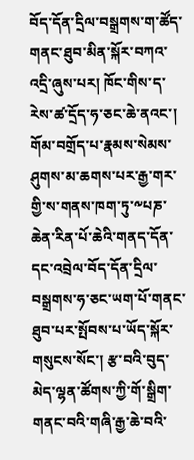བོད་དོན་དྲིལ་བསྒྲགས་ག་ཚོད་གནང་ཐུབ་མིན་སྐོར་བཀའ་འདྲི་ཞུས་པར། ཁོང་གིས་ད་རེས་ཚ་དྲོད་ཧ་ཅང་ཆེ་ནའང་། གོམ་བགྲོད་པ་རྣམས་སེམས་ཤུགས་མ་ཆགས་པར་རྒྱ་གར་གྱི་ས་གནས་ཁག་ཏུ་༸པཎ་ཆེན་རིན་པོ་ཆེའི་གནད་དོན་དང་འབྲེལ་བོད་དོན་དྲིལ་བསྒྲགས་ཧ་ཅང་ཡག་པོ་གནང་ཐུབ་པར་སྤོབས་པ་ཡོད་སྐོར་གསུངས་སོང་། རྩ་བའི་བུད་མེད་ལྷན་ཚོགས་ཀྱི་གོ་སྒྲིག་གནང་བའི་གཞི་རྒྱ་ཆེ་བའི་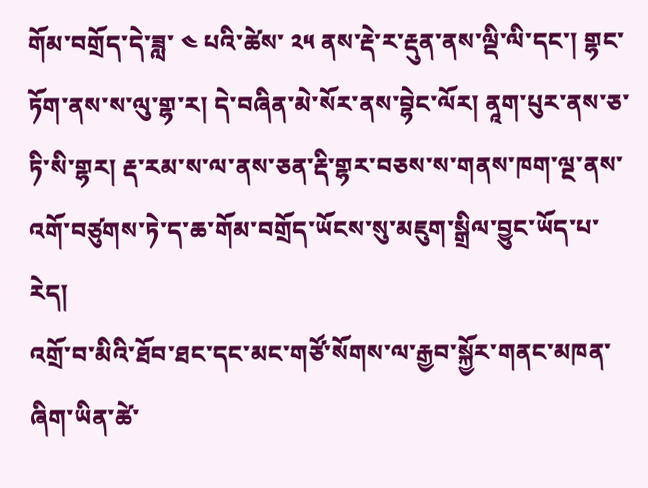གོམ་བགྲོད་དེ་ཟླ་ ༤ པའི་ཚེས་ ༢༥ ནས་རྡེ་ར་རྡུན་ནས་ལྡི་ལི་དང་། གྷང་ཏོག་ནས་ས་ལུ་གྷ་ར། དེ་བཞིན་མེ་སོར་ནས་བྷེང་ལོར། ནཱག་པུར་ནས་ཅ་ཏི་སི་གྷར། རྡ་རམ་ས་ལ་ནས་ཅན་རྡི་གྷར་བཅས་ས་གནས་ཁག་ལྔ་ནས་འགོ་བཙུགས་ཏེ་ད་ཆ་གོམ་བགྲོད་ཡོངས་སུ་མཇུག་སྒྲིལ་བྱུང་ཡོད་པ་རེད།
འགྲོ་བ་མིའི་ཐོབ་ཐང་དང་མང་གཙོ་སོགས་ལ་རྒྱབ་སྐྱོར་གནང་མཁན་ཞིག་ཡིན་ཚེ་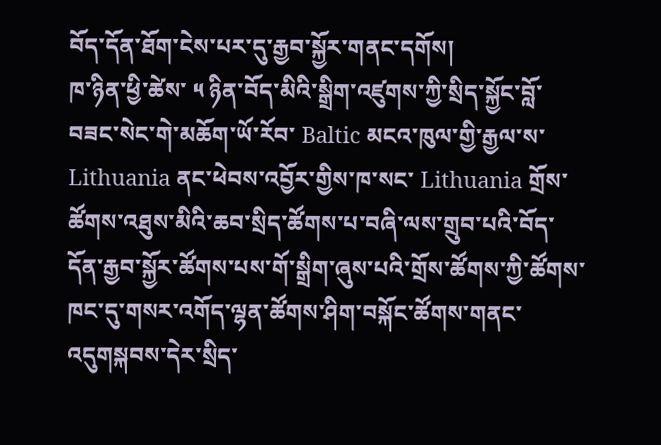བོད་དོན་ཐོག་ངེས་པར་དུ་རྒྱབ་སྐྱོར་གནང་དགོས།
ཁ་ཉིན་ཕྱི་ཚེས་ ༥ ཉིན་བོད་མིའི་སྒྲིག་འཛུགས་ཀྱི་སྲིད་སྐྱོང་བློ་བཟང་སེང་གེ་མཆོག་ཡོ་རོབ་ Baltic མངའ་ཁུལ་གྱི་རྒྱལ་ས་ Lithuania ནང་ཕེབས་འབྱོར་གྱིས་ཁ་སང་ Lithuania གྲོས་ཚོགས་འཐུས་མིའི་ཆབ་སྲིད་ཚོགས་པ་བཞི་ལས་གྲུབ་པའི་བོད་དོན་རྒྱབ་སྐྱོར་ཚོགས་པས་གོ་སྒྲིག་ཞུས་པའི་གྲོས་ཚོགས་ཀྱི་ཚོགས་ཁང་དུ་གསར་འགོད་ལྷན་ཚོགས་ཤིག་བསྐོང་ཚོགས་གནང་འདུགསྐབས་དེར་སྲིད་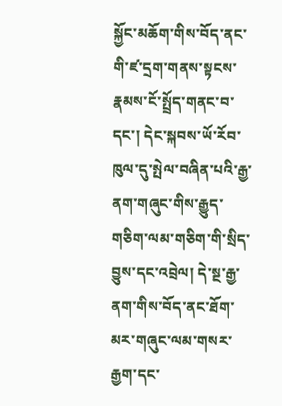སྐྱོང་མཆོག་གིས་བོད་ནང་གི་ཛ་དྲག་གནས་སྟངས་རྣམས་ངོ་སྤྲོད་གནང་བ་དང་། དེང་སྐབས་ཡོ་རོབ་ཁུལ་དུ་སྤེལ་བཞིན་པའི་རྒྱ་ནག་གཞུང་གིས་རྒྱུད་གཅིག་ལམ་གཅིག་གི་སྲིད་བྱུས་དང་འབྲེལ། དེ་སྔ་རྒྱ་ནག་གིས་བོད་ནང་ཐོག་མར་གཞུང་ལམ་གསར་རྒྱག་དང་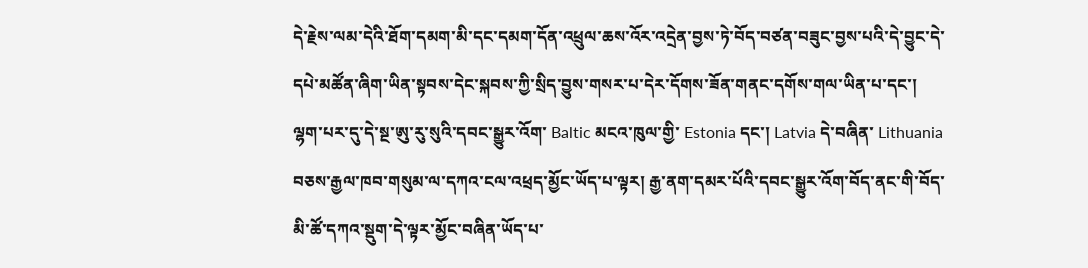དེ་རྗེས་ལམ་དེའི་ཐོག་དམག་མི་དང་དམག་དོན་འཕྲུལ་ཆས་འོར་འདྲེན་བྱས་ཏེ་བོད་བཙན་བཟུང་བྱས་པའི་དེ་བྱུང་དེ་དཔེ་མཚོན་ཞིག་ཡིན་སྟབས་དེང་སྐབས་ཀྱི་སྲིད་བྱུས་གསར་པ་དེར་དོགས་ཟོན་གནང་དགོས་གལ་ཡིན་པ་དང་། ལྷག་པར་དུ་དེ་སྔ་ཨུ་རུ་སུའི་དབང་སྒྱུར་འོག་ Baltic མངའ་ཁུལ་གྱི་ Estonia དང་། Latvia དེ་བཞིན་ Lithuania བཅས་རྒྱལ་ཁབ་གསུམ་ལ་དཀའ་ངལ་འཕྲད་མྱོང་ཡོད་པ་ལྟར། རྒྱ་ནག་དམར་པོའི་དབང་སྒྱུར་འོག་བོད་ནང་གི་བོད་མི་ཚོ་དཀའ་སྡུག་དེ་ལྟར་མྱོང་བཞིན་ཡོད་པ་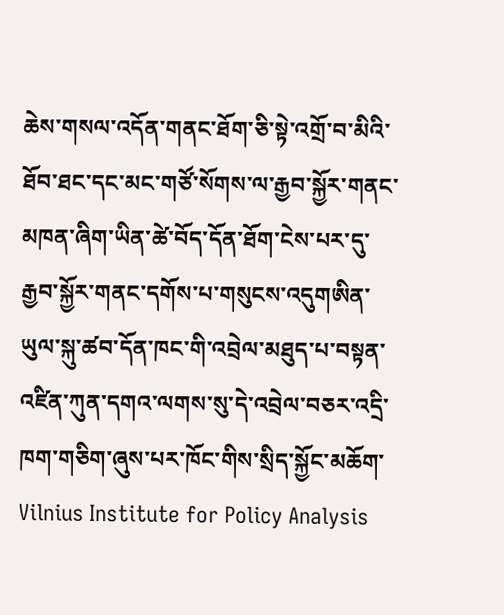ཆེས་གསལ་འདོན་གནང་ཐོག་ཅི་སྟེ་འགྲོ་བ་མིའི་ཐོབ་ཐང་དང་མང་གཙོ་སོགས་ལ་རྒྱབ་སྐྱོར་གནང་མཁན་ཞིག་ཡིན་ཚེ་བོད་དོན་ཐོག་ངེས་པར་དུ་རྒྱབ་སྐྱོར་གནང་དགོས་པ་གསུངས་འདུགཨིན་ཡུལ་སྐུ་ཚབ་དོན་ཁང་གི་འབྲེལ་མཐུད་པ་བསྟན་འཛིན་ཀུན་དགའ་ལགས་སུ་དེ་འབྲེལ་བཅར་འདྲི་ཁག་གཅིག་ཞུས་པར་ཁོང་གིས་སྲིད་སྐྱོང་མཆོག་ Vilnius Institute for Policy Analysis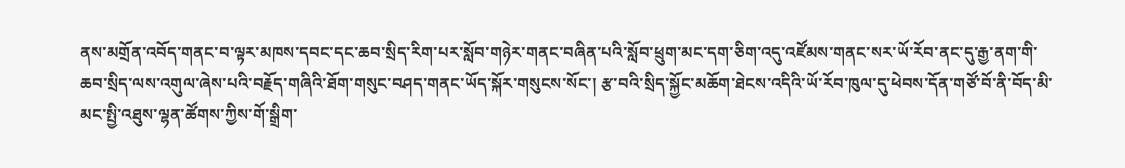ནས་མགྲོན་འབོད་གནང་བ་ལྟར་མཁས་དབང་དང་ཆབ་སྲིད་རིག་པར་སློབ་གཉེར་གནང་བཞིན་པའི་སློབ་ཕྲུག་མང་དག་ཅིག་འདུ་འཛོམས་གནང་སར་ཡོ་རོབ་ནང་དུ་རྒྱ་ནག་གི་ཆབ་སྲིད་ལས་འགུལ་ཞེས་པའི་བརྗོད་གཞིའི་ཐོག་གསུང་བཤད་གནང་ཡོད་སྐོར་གསུངས་སོང་། རྩ་བའི་སྲིད་སྐྱོང་མཆོག་ཐེངས་འདིའི་ཡོ་རོབ་ཁུལ་དུ་ཕེབས་དོན་གཙོ་བོ་ནི་བོད་མི་མང་སྤྱི་འཐུས་ལྷན་ཚོགས་ཀྱིས་གོ་སྒྲིག་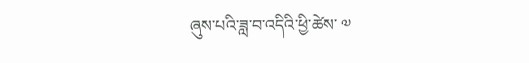ཞུས་པའི་ཟླ་བ་འདིའི་ཕྱི་ཚེས་ ༧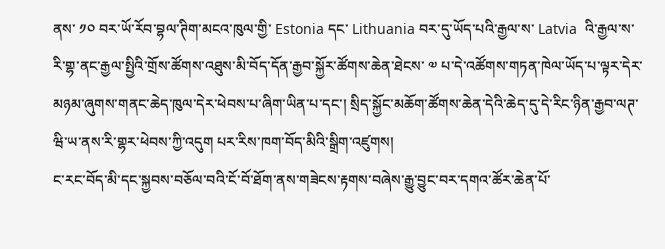ནས་ ༡༠ བར་ཡོ་རོབ་བྷལ་ཊིག་མངའ་ཁུལ་གྱི་ Estonia དང་ Lithuania བར་དུ་ཡོད་པའི་རྒྱལ་ས་ Latvia  འི་རྒྱལ་ས་རི་གྷ་ནང་རྒྱལ་སྤྱིའི་གྲོས་ཚོགས་འཐུས་མི་བོད་དོན་རྒྱབ་སྐྱོར་ཚོགས་ཆེན་ཐེངས་ ༧ པ་དེ་འཚོགས་གཏན་ཁེལ་ཡོད་པ་ལྟར་དེར་མཉམ་ཞུགས་གནང་ཆེད་ཁུལ་དེར་ཕེབས་པ་ཞིག་ཡིན་པ་དང་། སྲིད་སྐྱོང་མཆོག་ཚོགས་ཆེན་དེའི་ཆེད་དུ་དེ་རིང་ཉིན་རྒྱབ་ལཊ་ཝི་ཡ་ནས་རི་གྷར་ཕེབས་ཀྱི་འདུག པར་རིས་ཁག་བོད་མིའི་སྒྲིག་འཛུགས།
ང་རང་བོད་མི་དང་སྐྱབས་བཅོལ་བའི་ངོ་བོ་ཐོག་ནས་གཟེངས་རྟགས་བཞེས་རྒྱུ་བྱུང་བར་དགའ་ཚོར་ཆེན་པོ་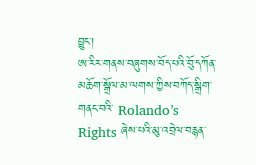བྱུང་།
ཨ་རིར་གནས་བཞུགས་བོད་པའི་བོུ་དཀོན་མཆོག་སྒྲོལ་མ་ལགས་ཀྱིས་བཀོད་སྒྲིག་གནང་བའི་ Rolando’s Rights ཞེས་པའི་མུ་འབྲེལ་བརྙན་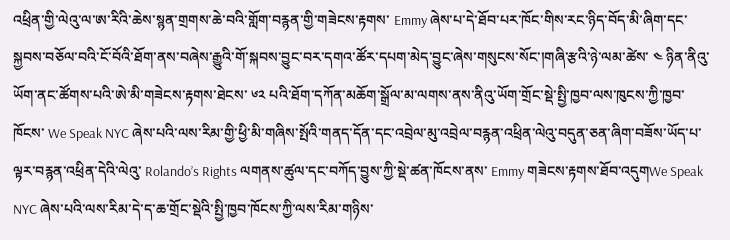འཕྲིན་གྱི་ལེའུ་ལ་ཨ་རིའི་ཆེས་སྙན་གྲགས་ཆེ་བའི་གློག་བརྙན་གྱི་གཟེངས་རྟགས་ Emmy ཞེས་པ་དེ་ཐོབ་པར་ཁོང་གིས་རང་ཉིད་བོད་མི་ཞིག་དང་སྐྱབས་བཅོལ་བའི་ངོ་བོའི་ཐོག་ནས་བཞེས་རྒྱུའི་གོ་སྐབས་བྱུང་བར་དགའ་ཚོར་དཔག་མེད་བྱུང་ཞེས་གསུངས་སོང་།གཞི་རྩའི་ཉེ་ལམ་ཚེས་ ༤ ཉིན་ནིའུ་ཡོག་ནང་ཚོགས་པའི་ཨེ་མི་གཟེངས་རྟགས་ཐེངས་ ༦༢ པའི་ཐོག་དཀོན་མཆོག་སྒྲོལ་མ་ལགས་ནས་ནིའུ་ཡོག་གྲོང་སྡེ་སྤྱི་ཁྱབ་ལས་ཁུངས་ཀྱི་ཁྱབ་ཁོངས་ We Speak NYC ཞེས་པའི་ལས་རིམ་གྱི་ཕྱི་མི་གཞིས་སྤོའི་གནད་དོན་དང་འབྲེལ་མུ་འབྲེལ་བརྙན་འཕྲིན་ལེའུ་བདུན་ཅན་ཞིག་བཟོས་ཡོད་པ་ལྟར་བརྙན་འཕྲིན་དེའི་ལེའུ་ Rolando’s Rights ལགནས་ཚུལ་དང་བཀོད་བྱུས་ཀྱི་སྡེ་ཚན་ཁོངས་ནས་ Emmy གཟེངས་རྟགས་ཐོབ་འདུགWe Speak NYC ཞེས་པའི་ལས་རིམ་དེ་ད་ཆ་གྲོང་སྡེའི་སྤྱི་ཁྱབ་ཁོངས་ཀྱི་ལས་རིམ་གཉིས་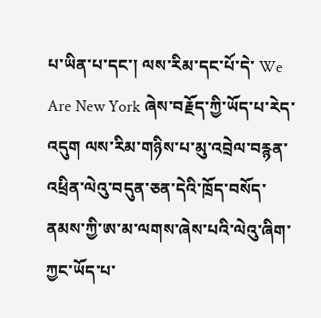པ་ཡིན་པ་དང་། ལས་རིམ་དང་པོ་དེ་ We Are New York ཞེས་བརྗོད་ཀྱི་ཡོད་པ་རེད་འདུག ལས་རིམ་གཉིས་པ་མུ་འབྲེལ་བརྙན་འཕྲིན་ལེའུ་བདུན་ཅན་དེའི་ཁྲོད་བསོད་ནམས་ཀྱི་ཨ་མ་ལགས་ཞེས་པའི་ལེའུ་ཞིག་ཀྱང་ཡོད་པ་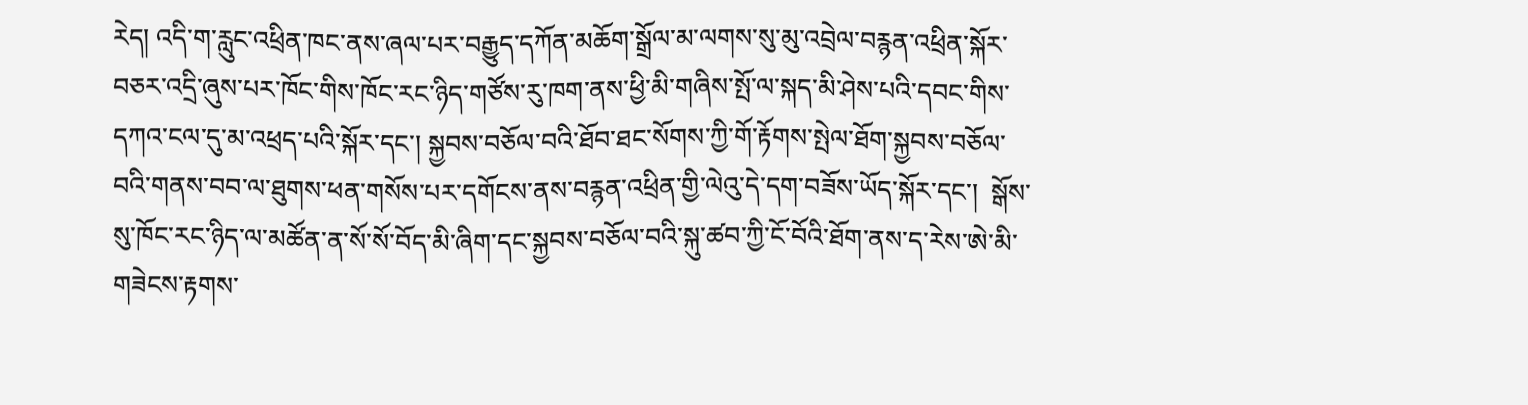རེད། འདི་ག་རླུང་འཕྲིན་ཁང་ནས་ཞལ་པར་བརྒྱུད་དཀོན་མཆོག་སྒྲོལ་མ་ལགས་སུ་མུ་འབྲེལ་བརྙན་འཕྲིན་སྐོར་བཅར་འདྲི་ཞུས་པར་ཁོང་གིས་ཁོང་རང་ཉིད་གཙོས་རུ་ཁག་ནས་ཕྱི་མི་གཞིས་སྤོ་ལ་སྐད་མི་ཤེས་པའི་དབང་གིས་དཀའ་ངལ་དུ་མ་འཕྲད་པའི་སྐོར་དང་། སྐྱབས་བཅོལ་བའི་ཐོབ་ཐང་སོགས་ཀྱི་གོ་རྟོགས་སྤེལ་ཐོག་སྐྱབས་བཅོལ་བའི་གནས་བབ་ལ་ཐུགས་ཕན་གསོས་པར་དགོངས་ནས་བརྙན་འཕྲིན་གྱི་ལེའུ་དེ་དག་བཟོས་ཡོད་སྐོར་དང་།  སྒོས་སུ་ཁོང་རང་ཉིད་ལ་མཚོན་ན་སོ་སོ་བོད་མི་ཞིག་དང་སྐྱབས་བཅོལ་བའི་སྐུ་ཚབ་ཀྱི་ངོ་བོའི་ཐོག་ནས་ད་རེས་ཨེ་མི་གཟེངས་རྟགས་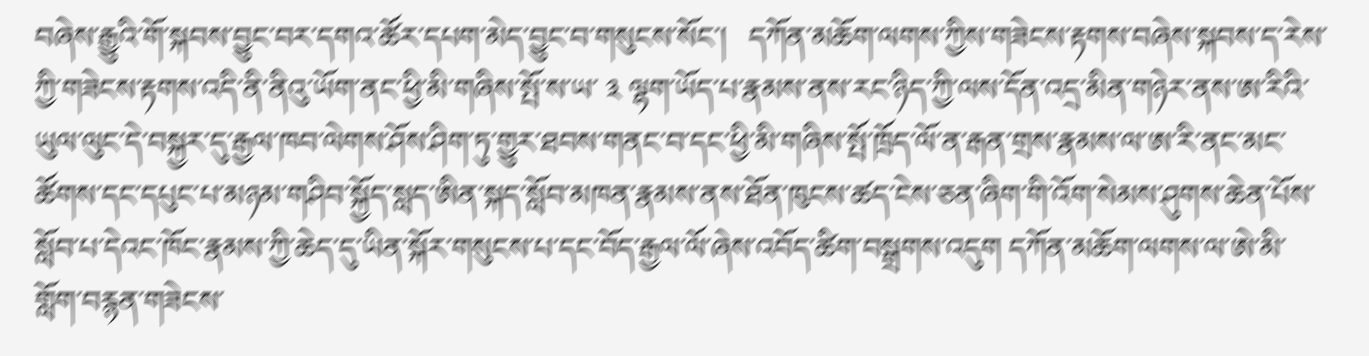བཞེས་རྒྱུའི་གོ་སྐབས་བྱུང་བར་དགའ་ཚོར་དཔག་མེད་བྱུང་བ་གསུངས་སོང་།   དཀོན་མཆོག་ལགས་ཀྱིས་གཟེངས་རྟགས་བཞེས་སྐབས་ད་རེས་ཀྱི་གཟེངས་རྟགས་འདི་ནི་ནིའུ་ཡོག་ནང་ཕྱི་མི་གཞིས་སྤོ་ས་ཡ་ ༣ ལྷག་ཡོད་པ་རྣམས་ནས་རང་ཉིད་ཀྱི་ལས་དོན་འདྲ་མིན་གཉེར་ནས་ཨ་རིའི་ཡུལ་ལུང་དེ་བསྐྱར་དུ་རྒྱལ་ཁབ་ལེགས་ཤོས་ཤིག་ཏུ་གྱུར་ཐབས་གནང་བ་དང་ཕྱི་མི་གཞིས་སྤོ་ཁྲོད་ལོ་ན་རྒན་གྲས་རྣམས་ལ་ཨ་རི་ནང་མང་ཚོགས་དང་དཔུང་པ་མཉམ་གཤིབ་སྐྱོད་སླད་ཨིན་སྐད་སློབ་མཁན་རྣམས་ནས་ཐོན་ཁུངས་ཚད་ངེས་ཅན་ཞིག་གི་འོག་སེམས་ཤུགས་ཆེན་པོས་ སློབ་པ་དེའང་ཁོང་རྣམས་ཀྱི་ཆེད་དུ་ཡིན་སྐོར་གསུངས་པ་དང་བོད་རྒྱལ་ལོ་ཞེས་འབོད་ཚིག་བསྒྲགས་འདུག དཀོན་མཆོག་ལགས་ལ་ཨེ་མི་གློག་བརྙན་གཟེངས་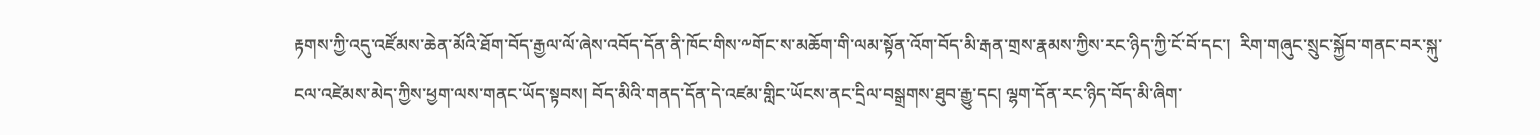རྟགས་ཀྱི་འདུ་འཛོམས་ཆེན་མོའི་ཐོག་བོད་རྒྱལ་ལོ་ཞེས་འབོད་དོན་ནི་ཁོང་གིས་༸གོང་ས་མཆོག་གི་ལམ་སྟོན་འོག་བོད་མི་རྒན་གྲས་རྣམས་ཀྱིས་རང་ཉིད་ཀྱི་ངོ་བོ་དང་།  རིག་གཞུང་སྲུང་སྐྱོབ་གནང་བར་སྐུ་ངལ་འཛེམས་མེད་ཀྱིས་ཕྱག་ལས་གནང་ཡོད་སྟབས། བོད་མིའི་གནད་དོན་དེ་འཛམ་གླིང་ཡོངས་ནང་དྲིལ་བསྒྲགས་ཐུབ་རྒྱུ་དང། ལྷག་དོན་རང་ཉིད་བོད་མི་ཞིག་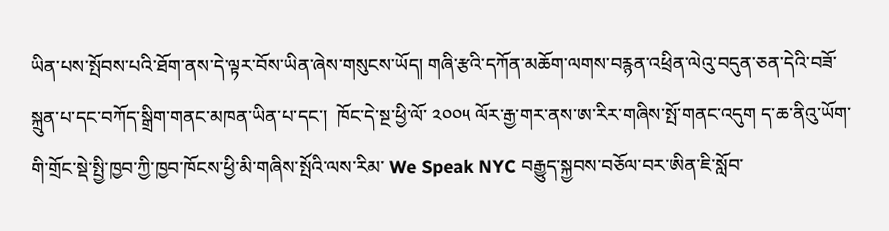ཡིན་པས་སྤོབས་པའི་ཐོག་ནས་དེ་ལྟར་བོས་ཡིན་ཞེས་གསུངས་ཡོད། གཞི་རྩའི་དཀོན་མཆོག་ལགས་བརྙན་འཕྲིན་ལེའུ་བདུན་ཅན་དེའི་བཟོ་སྐྲུན་པ་དང་བཀོད་སྒྲིག་གནང་མཁན་ཡིན་པ་དང་།  ཁོང་དེ་སྔ་ཕྱི་ལོ་ ༢༠༠༥ ལོར་རྒྱ་གར་ནས་ཨ་རིར་གཞིས་སྤོ་གནང་འདུག ད་ཆ་ནིའུ་ཡོག་གི་གྲོང་སྡེ་སྤྱི་ཁྱབ་ཀྱི་ཁྱབ་ཁོངས་ཕྱི་མི་གཞིས་སྤོའི་ལས་རིམ་ We Speak NYC བརྒྱུད་སྐྱབས་བཅོལ་བར་ཨིན་ཇི་སློབ་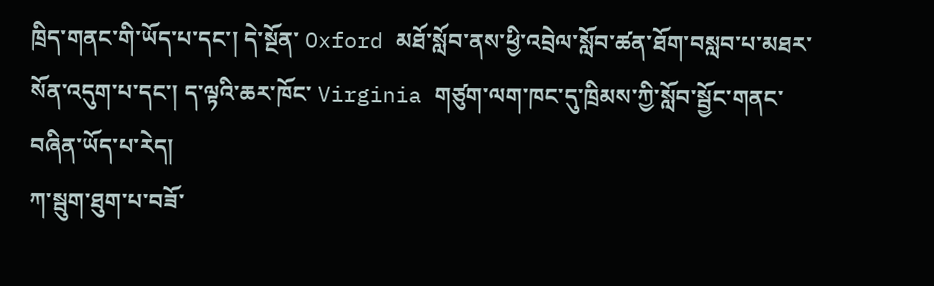ཁྲིད་གནང་གི་ཡོད་པ་དང་། དེ་སྔོན་ Oxford མཐོ་སློབ་ནས་ཕྱི་འབྲེལ་སློབ་ཚན་ཐོག་བསླབ་པ་མཐར་སོན་འདུག་པ་དང་། ད་ལྟའི་ཆར་ཁོང་ Virginia གཙུག་ལག་ཁང་དུ་ཁྲིམས་ཀྱི་སློབ་སྦྱོང་གནང་བཞིན་ཡོད་པ་རེད།
ཀ་སྦུག་ཐུག་པ་བཟོ་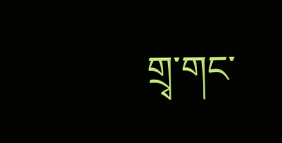གྲྭ་གང་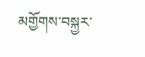མགྱོགས་བསྐྱར་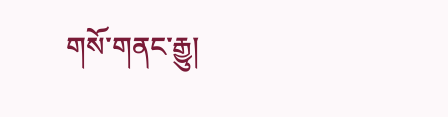གསོ་གནང་རྒྱུ།